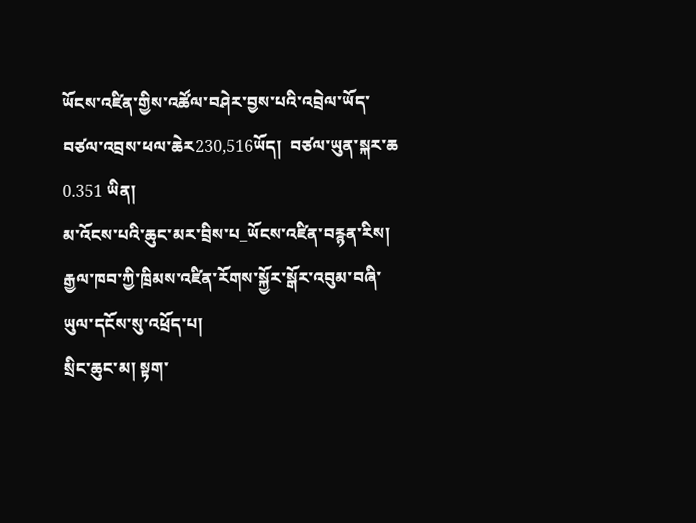ཡོངས་འཛིན་གྱིས་འཚོལ་བཤེར་བྱས་པའི་འབྲེལ་ཡོད་བཙལ་འབྲས་ཕལ་ཆེར230,516ཡོད།  བཙལ་ཡུན་སྐར་ཆ 0.351 ཡིན།
མ་འོངས་པའི་ཆུང་མར་བྲིས་པ_ཡོངས་འཛིན་བརྙན་རིས།
རྒྱལ་ཁབ་ཀྱི་ཁྲིམས་འཛིན་རོགས་སྐྱོར་སྒོར་འབུམ་བཞི་ཡུལ་དངོས་སུ་འཕྲོད་པ།
སྲིང་ཆུང་མ། སྟག་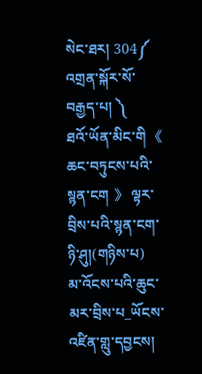སེང་ཐར། 304༼ འགྲན་སྐོར་སོ་བརྒྱད་པ། ༽
ཐའོ་ཡོན་མིང་གི 《 ཆང་བཏུངས་པའི་སྙན་ངག 》 ལྟར་བྲིས་པའི་སྙན་ངག་ཉི་ཤུ།(གཉིས་པ)
མ་འོངས་པའི་ཆུང་མར་བྲིས་པ_ཡོངས་འཛིན་གླུ་དབྱངས།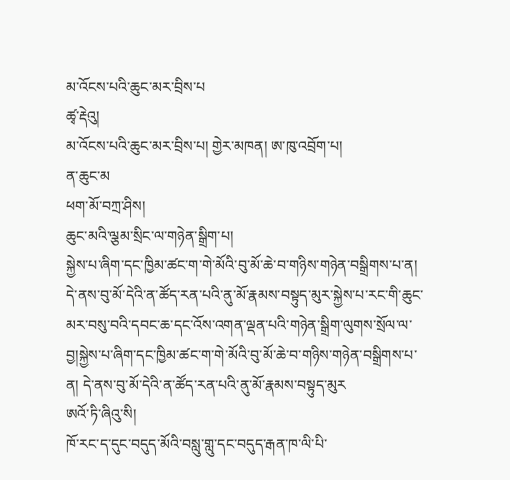མ་འོངས་པའི་ཆུང་མར་བྲིས་པ
ཚྭ་རྡེའུ།
མ་འོངས་པའི་ཆུང་མར་བྲིས་པ། གྱེར་མཁན། ཨ་ཁུ་འབྲོག་པ།
ན་ཆུང་མ
ཕག་མོ་བཀྲ་ཤིས།
ཆུང་མའི་ལྕམ་སྲིང་ལ་གཉེན་སྒྲིག་པ།
སྐྱེས་པ་ཞིག་དང་ཁྱིམ་ཚང་ག་གེ་མོའི་བུ་མོ་ཆེ་བ་གཉིས་གཉེན་བསྒྲིགས་པ་ན། དེ་ནས་བུ་མོ་དེའི་ན་ཚོད་རན་པའི་ནུ་མོ་རྣམས་བསྟུད་མུར་སྐྱེས་པ་རང་གི་ཆུང་མར་བསུ་བའི་དབང་ཆ་དང་འོས་འགན་ལྡན་པའི་གཉེན་སྒྲིག་ལུགས་སྲོལ་ལ་བྱ།སྐྱེས་པ་ཞིག་དང་ཁྱིམ་ཚང་ག་གེ་མོའི་བུ་མོ་ཆེ་བ་གཉིས་གཉེན་བསྒྲིགས་པ་ན། དེ་ནས་བུ་མོ་དེའི་ན་ཚོད་རན་པའི་ནུ་མོ་རྣམས་བསྟུད་མུར
ཨའོ་ཏི་ཞིའུ་སི།
ཁོ་རང་ད་དུང་བདུད་མོའི་བསླུ་གླུ་དང་བདུད་རྒན་ཁ་ལི་པི་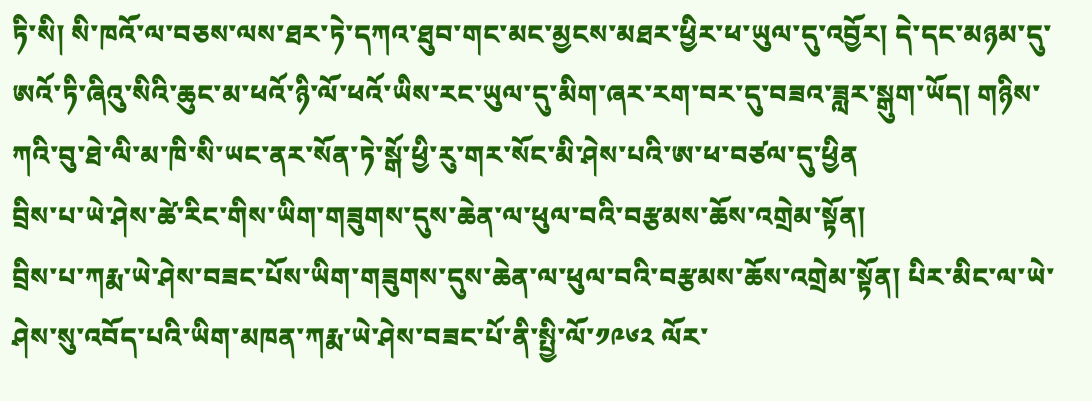ཏི་སི། སི་ཁའོ་ལ་བཅས་ལས་ཐར་ཏེ་དཀའ་ཐུབ་གང་མང་མྱངས་མཐར་ཕྱིར་ཕ་ཡུལ་དུ་འབྱོར། དེ་དང་མཉམ་དུ་ཨའོ་ཏི་ཞིའུ་སིའི་ཆུང་མ་ཕའོ་ཉི་ལོ་ཕའོ་ཡིས་རང་ཡུལ་དུ་མིག་ཞར་རག་བར་དུ་བཟའ་ཟླར་སྒུག་ཡོད། གཉིས་ཀའི་བུ་ཐེ་ལི་མ་ཁི་སི་ཡང་ནར་སོན་ཏེ་སྒོ་ཕྱི་རུ་གར་སོང་མི་ཤེས་པའི་ཨ་ཕ་བཙལ་དུ་ཕྱིན
བྲིས་པ་ཡེ་ཤེས་ཚེ་རིང་གིས་ཡིག་གཟུགས་དུས་ཆེན་ལ་ཕུལ་བའི་བརྩམས་ཆོས་འགྲེམ་སྟོན།
བྲིས་པ་ཀརྨ་ཡེ་ཤེས་བཟང་པོས་ཡིག་གཟུགས་དུས་ཆེན་ལ་ཕུལ་བའི་བརྩམས་ཆོས་འགྲེམ་སྟོན། པིར་མིང་ལ་ཡེ་ཤེས་སུ་འབོད་པའི་ཡིག་མཁན་ཀརྨ་ཡེ་ཤེས་བཟང་པོ་ནི་སྤྱི་ལོ་༡༩༦༢ ལོར་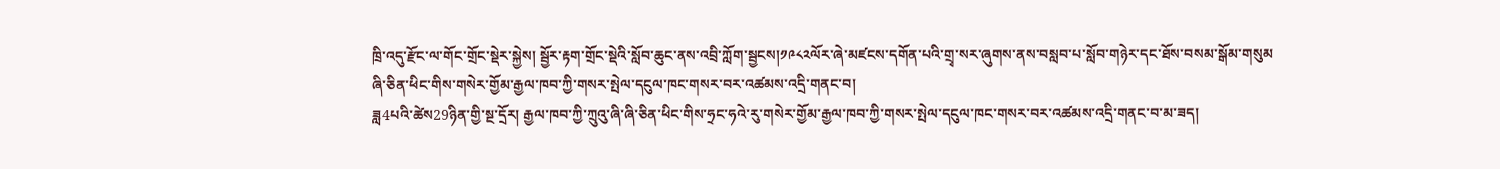ཁྲི་འདུ་རྫོང་ལ་གོང་གྲོང་སྡེར་སྐྱེས། སྦྱོར་རྟག་གྲོང་སྡེའི་སློབ་ཆུང་ནས་འབྲི་ཀློག་སྦྱངས།༡༩༨༢ལོར་ཞེ་མཛངས་དགོན་པའི་གྲྭ་སར་ཞུགས་ནས་བསླབ་པ་སློབ་གཉེར་དང་ཐོས་བསམ་སྒོམ་གསུམ
ཞི་ཅིན་ཕིང་གིས་གསེར་གྱོམ་རྒྱལ་ཁབ་ཀྱི་གསར་སྤེལ་དངུལ་ཁང་གསར་བར་འཚམས་འདྲི་གནང་བ།
ཟླ4པའི་ཚེས29ཉིན་གྱི་སྔ་དྲོར། རྒྱལ་ཁབ་ཀྱི་ཀྲུའུ་ཞི་ཞི་ཅིན་ཕིང་གིས་ཧྲང་ཧའེ་རུ་གསེར་གྱོམ་རྒྱལ་ཁབ་ཀྱི་གསར་སྤེལ་དངུལ་ཁང་གསར་བར་འཚམས་འདྲི་གནང་བ་མ་ཟད།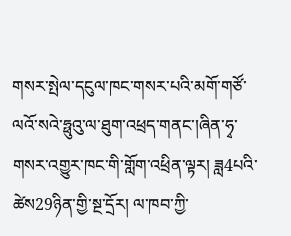གསར་སྤེལ་དངུལ་ཁང་གསར་པའི་མགོ་གཙོ་ལའོ་སའེ་ཧྥུའུ་ལ་ཐུག་འཕྲད་གནང་།ཞིན་ཧྭ་གསར་འགྱུར་ཁང་གི་གློག་འཕྲིན་ལྟར། ཟླ4པའི་ཚེས29ཉིན་གྱི་སྔ་དྲོར། ལ་ཁབ་ཀྱི་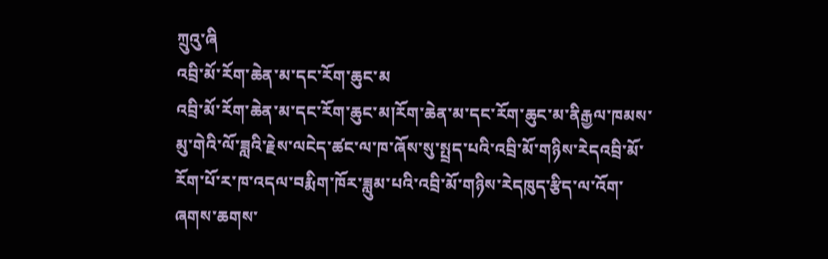ཀྲུའུ་ཞི
འབྲི་མོ་རོག་ཆེན་མ་དང་རོག་ཆུང་མ
འབྲི་མོ་རོག་ཆེན་མ་དང་རོག་ཆུང་མ།རོག་ཆེན་མ་དང་རོག་ཆུང་མ་ནིརྒྱལ་ཁམས་མུ་གེའི་ལོ་ཟླའི་རྗེས་ལངེད་ཚང་ལ་ཁ་ཞོས་སུ་སྤྲད་པའི་འབྲི་མོ་གཉིས་རེདའབྲི་མོ་རོག་པོ་ར་ཁ་འདལ་བརྨིག་ཁོར་ཟླུམ་པའི་འབྲི་མོ་གཉིས་རེདཁུད་རྩིད་ལ་འོག་ཞགས་ཆགས་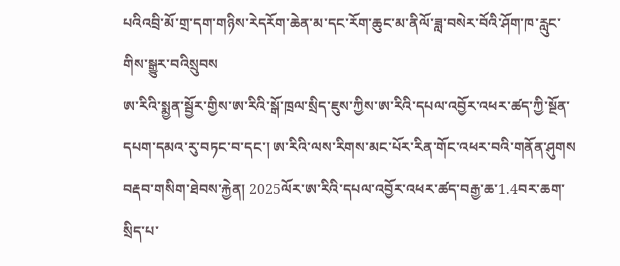པའིའབྲི་མོ་གྲ་དག་གཉིས་རེདརོག་ཆེན་མ་དང་རོག་ཆུང་མ་ནིལོ་ཟླ་བསེར་བོའི་ཤོག་ཁ་རླུང་གིས་སྒྱུར་བའིསྲུབས
ཨ་རིའི་སྨྱན་སྦྱོར་གྱིས་ཨ་རིའི་སྒོ་ཁྲལ་སྲིད་ཇུས་ཀྱིས་ཨ་རིའི་དཔལ་འབྱོར་འཕར་ཚད་ཀྱི་སྔོན་དཔག་དམའ་རུ་བཏང་བ་དང་། ཨ་རིའི་ལས་རིགས་མང་པོར་རིན་གོང་འཕར་བའི་གནོན་ཤུགས
བརྡབ་གསིག་ཐེབས་རྐྱེན། 2025ལོར་ཨ་རིའི་དཔལ་འབྱོར་འཕར་ཚད་བརྒྱ་ཆ་1.4བར་ཆག་སྲིད་པ་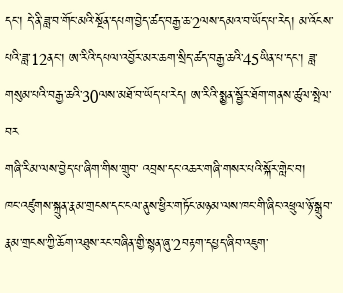དང་། དེ་ནི་ཟླ་བ་གོང་མའི་སྔོན་དཔག་བྱེད་ཚད་བརྒྱ་ཆ་2ལས་དམའ་བ་ཡོད་པ་རེད། མ་འོངས་པའི་ཟླ་12ནང་། ཨ་རིའི་དཔལ་འབྱོར་མར་ཆག་སྲིད་ཚད་བརྒྱ་ཆའི་45ཡིན་པ་དང་། ཟླ་གསུམ་པའི་བརྒྱ་ཆའི་30ལས་མཐོ་བ་ཡོད་པ་རེད། ཨ་རིའི་སྨྱན་སྦྱོར་ཐོག་གནས་ཚུལ་སྤེལ་བར
གཞི་རིམ་ལས་བྱེད་པ་ཞིག་གིས་གྲུབ་ འབྲས་དང་འཆར་གཞི་གསར་པའི་སྐོར་གླེང་བ།
ཁང་འཛུགས་སྐྲུན་རྣམ་གྲངས་དང་ངལ་ནུས་ཕྱིར་གཏོང་མཉམ་ལས་ཁང་གི་ཞིང་འཕྲུལ་ཉོ་སྒྲུབ་རྣམ་གྲངས་ཀྱི་ཆོག་འཐུས་རང་བཞིན་གྱི་སྙན་ཞུ་2བརྟག་དཔྱད་ཞིབ་འཇུག་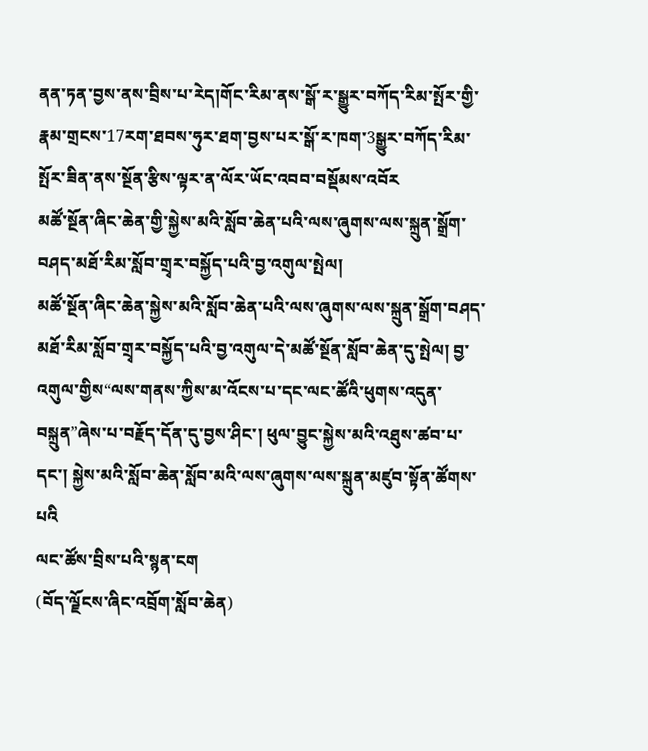ནན་ཏན་བྱས་ནས་བྲིས་པ་རེད།གོང་རིམ་ནས་སྒོ་ར་སྒྱུར་བཀོད་རིམ་སྤོར་གྱི་རྣམ་གྲངས་17རག་ཐབས་ཧུར་ཐག་བྱས་པར་སྒོ་ར་ཁག་3སྒྱུར་བཀོད་རིམ་སྤོར་ཟིན་ནས་སྔོན་རྩིས་ལྟར་ན་ལོར་ཡོང་འབབ་བསྡོམས་འབོར
མཚོ་སྔོན་ཞིང་ཆེན་གྱི་སྐྱེས་མའི་སློབ་ཆེན་པའི་ལས་ཞུགས་ལས་སྐྲུན་སྒྲོག་བཤད་མཐོ་རིམ་སློབ་གྲྭར་བསྐྱོད་པའི་བྱ་འགུལ་སྤེལ།
མཚོ་སྔོན་ཞིང་ཆེན་སྐྱེས་མའི་སློབ་ཆེན་པའི་ལས་ཞུགས་ལས་སྐྲུན་སྒྲོག་བཤད་མཐོ་རིམ་སློབ་གྲྭར་བསྐྱོད་པའི་བྱ་འགུལ་དེ་མཚོ་སྔོན་སློབ་ཆེན་དུ་སྤེལ། བྱ་འགུལ་གྱིས“ལས་གནས་ཀྱིས་མ་འོངས་པ་དང་ལང་ཚོའི་ཕུགས་འདུན་བསྐྲུན”ཞེས་པ་བརྗོད་དོན་དུ་བྱས་ཤིང་། ཕུལ་བྱུང་སྐྱེས་མའི་འཐུས་ཚབ་པ་དང་། སྐྱེས་མའི་སློབ་ཆེན་སློབ་མའི་ལས་ཞུགས་ལས་སྐྲུན་མཛུབ་སྟོན་ཚོགས་པའི
ལང་ཚོས་བྲིས་པའི་སྙན་ངག
(བོད་ལྗོངས་ཞིང་འབྲོག་སློབ་ཆེན)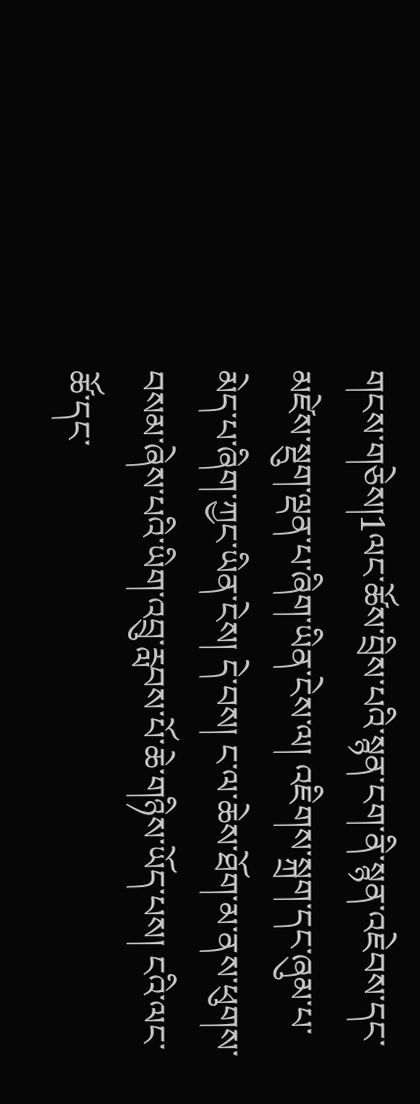གངས་གཅེས།1ལང་ཚོས་བྲིས་པའི་སྙན་ངག་ནི་སྙན་འཇེབས་དང་མཛེས་སྡུག་ལྡན་པ་ཞིག་ཡིན་ངེས་ལ། འཇིགས་སྐྲག་དང་ཞུམ་པ་མེད་པ་ཞིག་ཀྱང་ཡིན་ངེས། དེ་བས། ང་ལ་ཆེས་ཐོག་མ་ནས་ཕུགས་བསམ་ཞེས་པའི་ཡིག་འབྲུ་རླབས་པོ་ཆེ་གཉིས་ཡོད་པས། ངའི་ལང་ཚོ་དང་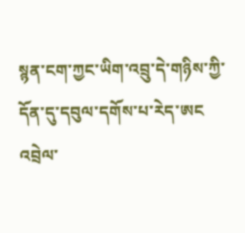སྙན་ངག་ཀྱང་ཡིག་འབྲུ་དེ་གཉིས་ཀྱི་དོན་དུ་དབུལ་དགོས་པ་རེད་ཨང
འབྲེལ་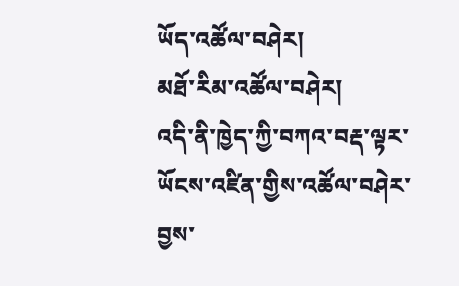ཡོད་འཚོལ་བཤེར།
མཐོ་རིམ་འཚོལ་བཤེར།
འདི་ནི་ཁྱེད་ཀྱི་བཀའ་བརྡ་ལྟར་ཡོངས་འཛིན་གྱིས་འཚོལ་བཤེར་བྱས་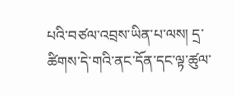པའི་བཙལ་འབྲས་ཡིན་པ་ལས། དྲ་ཚིགས་དེ་གའི་ནང་དོན་དང་ལྟ་ཚུལ་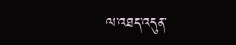ལ་འཐད་འདུན་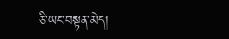ཅི་ཡང་བསྟན་མེད།